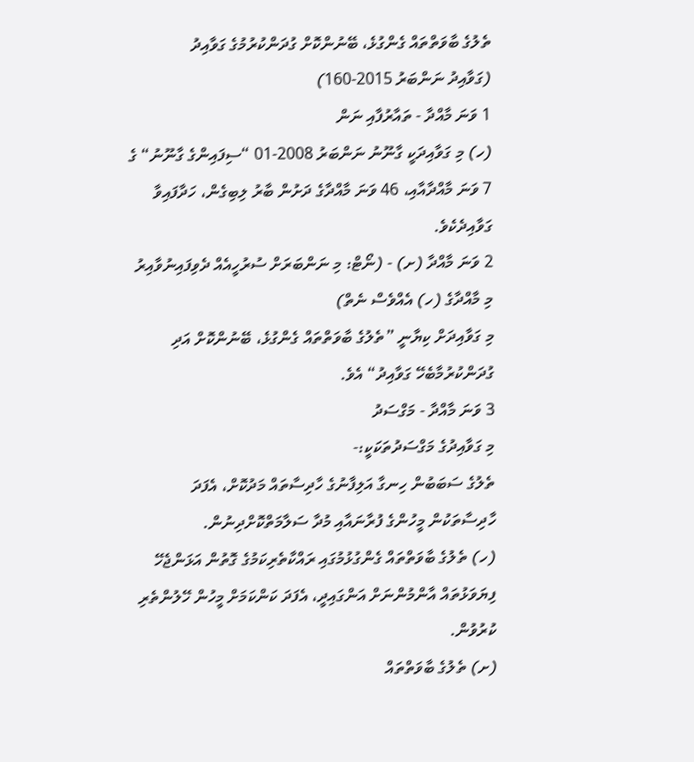ތެލުގެ ބާވަތްތައް ގެންގުޅެ، ބޭނުންކޮށް ގުދަންކުރުމުގެ ގަވާއިދު
(ގަވާއިދު ނަންބަރު 2015-160)
1 ވަނަ މާއްދާ - ތައާރުފާއި ނަން
(ހ) މި ގަވާއިދަކީ ގާނޫނު ނަންބަރު 2008-01 “ސިފައިންގެ ގާނޫނު“ ގެ 7 ވަނަ މާއްދާއާއި، 46 ވަނަ މާއްދާގެ ދަށުން ބާރު ލިބިގެން، ހަދާފައިވާ ގަވާއިދެކެވެ.
2 ވަނަ މާއްދާ (ށ) - (ނޯޓް: މި ނަންބަރަށް ސުރުހީއެއް ދެވިފައިނުވާއިރު މި މާއްދާގެ (ހ) އެއްވެސް ނެތް)
މި ގަވާއިދަށް ކިޔާނީ ”ތެލުގެ ބާވަތްތައް ގެންގުޅެ، ބޭނުންކޮށް އަދި ގުދަންކުރުމާބެހޭ ގަވާއިދު“ އެވެ.
3 ވަނަ މާއްދާ - މަގްސަދު
މި ގަވާއިދުގެ މަގްސަދުތަކަކީ:-
ތެލުގެ ސަބަބުން ހިނގާ އަލިފާނުގެ ހާދިސާތައް މަދުކޮށް، އެފަދަ ހާދިސާތަކުން މީހުންގެ ފުރާނައާއި މުދާ ސަލާމަތްކޮށްދިނުން.
(ހ) ތެލުގެ ބާވަތްތައް ގެންގުޅުމުގައި ރައްކާތެރިކަމުގެ ގޮތުން އަޅަންޖެހޭ ފިޔަވަޅުތައް އާންމުންނަށް އަންގައިދީ، އެފަދަ ކަންކަމަށް މީހުން ހޭލުންތެރި ކުރުވުން.
(ށ) ތެލުގެ ބާވަތްތައް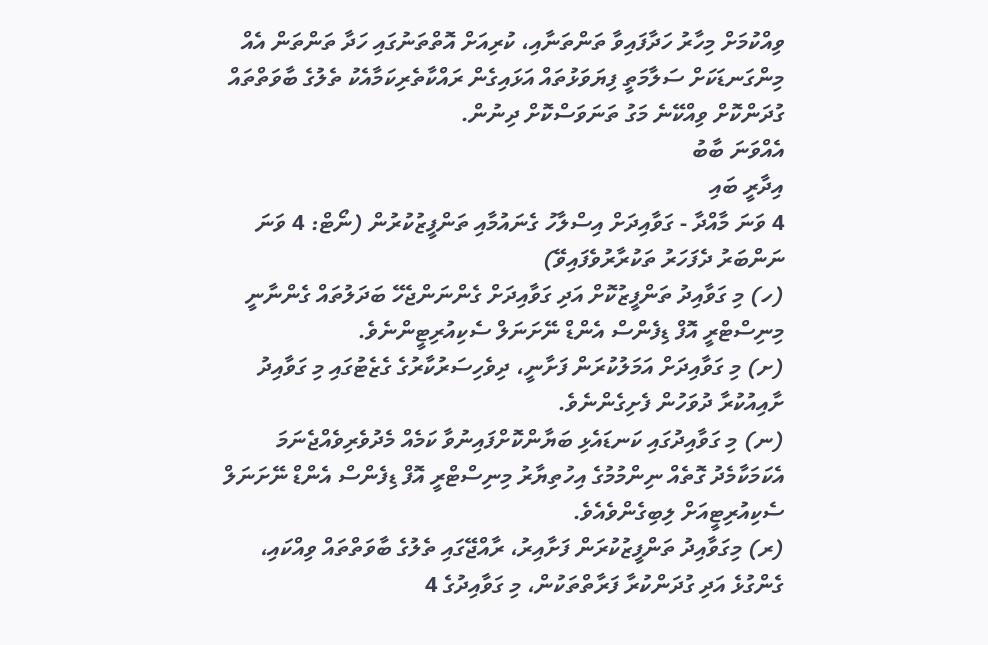ވިއްކުމަށް މިހާރު ހަދާފައިވާ ތަންތަނާއި، ކުރިއަށް އޮތްތަނުގައި ހަދާ ތަންތަން އެއް މިންގަނޑަކަށް ސަލާމަތީ ފިޔަވަޅުތައް އަޅައިގެން ރައްކާތެރިކަމާއެކު ތެލުގެ ބާވަތްތައް ގުދަންކޮށް ވިއްކޭނެ މަގު ތަނަވަސްކޮށް ދިނުން.
އެއްވަނަ ބާބު
އިދާރީ ބައި
4 ވަނަ މާއްދާ - ގަވާއިދަށް އިސްލާހު ގެނައުމާއި ތަންފީޒުކުރުން (ނޯޓް: 4 ވަނަ ނަންބަރު ދެފަހަރު ތަކުރާރުވެފައިވޭ)
(ހ) މި ގަވާއިދު ތަންފީޒުކޮށް އަދި ގަވާއިދަށް ގެންނަންޖެހޭ ބަދަލުތައް ގެންނާނީ މިނިސްޓްރީ އޮފް ޑިފެންސް އެންޑް ނޭށަނަލް ސެކިއުރިޓީންނެވެ.
(ށ) މި ގަވާއިދަށް އަމަލުކުރަން ފަށާނީ، ދިވެހިސަރުކާރުގެ ގެޒެޓުގައި މި ގަވާއިދު ށާއިއުކުރާ ދުވަހުން ފެށިގެންނެވެ.
(ނ) މި ގަވާއިދުގައި ކަނޑައެޅި ބަޔާންކޮށްފައިނުވާ ކަމެއް މެދުވެރިވެއްޖެނަމަ އެކަމަކާމެދު ގޮތެއް ނިންމުމުގެ އިހުތިޔާރު މިނިސްޓްރީ އޮފް ޑިފެންސް އެންޑް ނޭށަނަލް ސެކިއުރިޓީއަށް ލިބިގެންވެއެވެ.
(ރ) މިގަވާއިދު ތަންފީޒުކުރަން ފަށާއިރު، ރާއްޖޭގައި ތެލުގެ ބާވަތްތައް ވިއްކައި، ގެންގުޅެ އަދި ގުދަންކުރާ ފަރާތްތަކުން، މި ގަވާއިދުގެ 4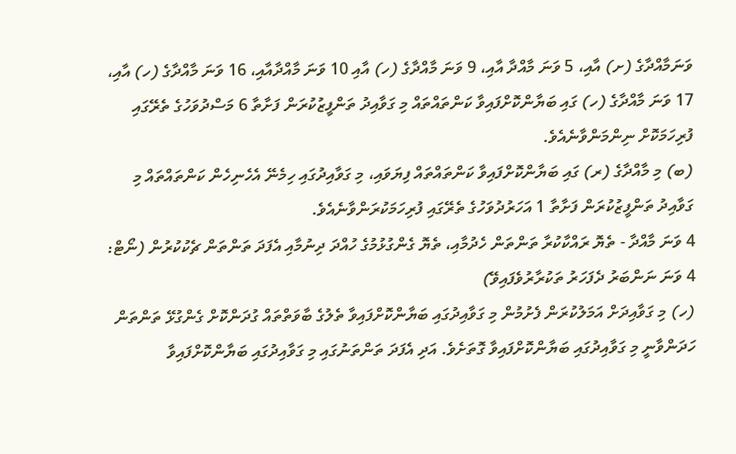ވަނަމާއްދާގެ (ށ) އާއި، 5 ވަނަ މާއްދާ އާއި، 9 ވަނަ މާއްދާގެ (ހ) އާއި 10 ވަނަ މާއްދާއާއި، 16 ވަނަ މާއްދާގެ (ހ) އާއި، 17 ވަނަ މާއްދާގެ (ހ) ގައި ބަޔާންކޮށްފައިވާ ކަންތައްތައް މި ގަވާއިދު ތަންފީޒުކުރަން ފަށާތާ 6 މަސްދުވަހުގެ ތެރޭގައި ފުރިހަމަކޮށް ނިންމަންވާނެއެވެ.
(ބ) މި މާއްދާގެ (ރ) ގައި ބަޔާންކޮށްފައިވާ ކަންތައްތައް ފިޔަވައި، މި ގަވާއިދުގައި ހިމެނޭ އެހެނިހެން ކަންތައްތައް މި ގަވާއިދު ތަންފީޒުކުރަން ފަށާތާ 1 އަހަރުދުވަހުގެ ތެރޭގައި ފުރިހަމަކުރަންވާނެއެވެ.
4 ވަނަ މާއްދާ - ތެޔޮ ރައްކާކުރާ ތަންތަން ހެދުމާއި، ތެޔޮ ގެންގުޅުމުގެ ހުއްދަ ދިނުމާއި އެފަދަ ތަންތަން ޗެކުކުރުން (ނޯޓް: 4 ވަނަ ނަންބަރު ދެފަހަރު ތަކުރާރުވެފައިވޭ)
(ހ) މި ގަވާއިދަށް އަމަލުކުރަން ފެށުމުން މި ގަވާއިދުގައި ބަޔާންކޮށްފައިވާ ތެލުގެ ބާވަތްތައް ގުދަންކޮށް ގެންގުޅޭ ތަންތަން ހަދަންވާނީ މި ގަވާއިދުގައި ބަޔާންކޮށްފައިވާ ގޮތަށެވެ. އަދި އެފަދަ ތަންތަނުގައި މި ގަވާއިދުގައި ބަޔާންކޮށްފައިވާ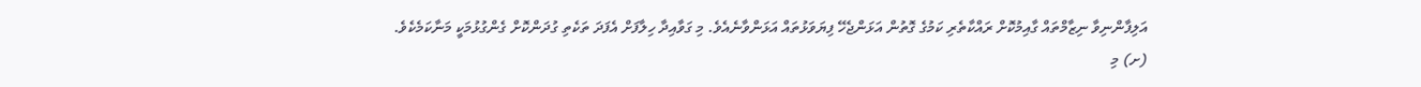އަލިފާންނިވާ ނިޒާމްތައް ގާއިމުކޮށް ރައްކާތެރި ކަމުގެ ގޮތުން އަޅަންޖެހޭ ފިޔަވަޅުތައް އަޅަންވާނެއެވެ. މި ގަވާއިދާ ހިލާފަށް އެފަދަ ތަކެތި ގުދަންކޮށް ގެންގުޅުމަކީ މަނާކަމެކެވެ.
(ށ) މި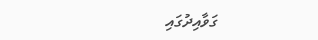ގަވާއިދުގައި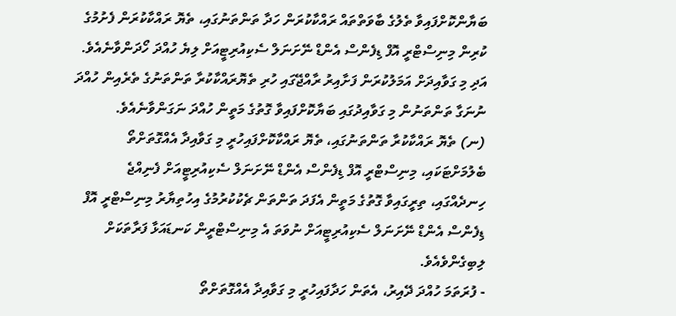ބަޔާންކޮށްފައިވާ ތެލުގެ ބާވަތްތައް ރައްކާކުރަން ހަދާ ތަންތަނުގައި، ތެޔޮ ރައްކާކުރަން ފެށުމުގެ ކުރިން މިނިސްޓްރީ އޮފް ޑިފެންސް އެންޑް ނޭށަނަލް ސެކިއުރިޓީއަށް ލިޔެ ހުއްދަ ހޯދަންވާނެއެވެ. އަދި މި ގަވާއިދަށް އަމަލުކުރަން ފަށާއިރު ރާއްޖޭގައި ހުރި ތެޔޮރައްކާކުރާ ތަންތަނުގެ ތެރެއިން ހުއްދަ ނުނަގާ ތަންތަނުން މި ގަވާއިދުގައި ބަޔާކޮށްފައިވާ ގޮތުގެ މަތީން ހުއްދަ ނަގަންވާނެއެވެ.
(ނ) ތެޔޮ ރައްކާކުރާ ތަންތަނުގައި، ތެޔޮ ރައްކާކޮށްފައިހުރީ މި ގަވާއިދާ އެއްގޮތަށްތޯ ބެލުމަށްޓަކައި، މިނިސްޓްރީ އޮފް ޑިފެންސް އެންޑް ނޭށަނަލް ސެކިއުރިޓީއަށް ފެނިއްޖެ ހިނދެއްގައި، ތިރީގައިވާ ގޮތުގެ މަތީން އެފަދަ ތަންތަން ޗެކުކުރުމުގެ އިހުތިޔާރު މިނިސްޓްރީ އޮފް ޑިފެންސް އެންޑް ނޭށަނަލް ސެކިއުރިޓީއަށް ނުވަތަ އެ މިނިސްޓްރީން ކަނޑައަޅާ ފަރާތަކަށް ލިބިގެންވެއެވެ.
- ފުރަތަމަ ހުއްދަ ދޭއިރު، އެތަން ހަދާފައިހުރީ މި ގަވާއިދާ އެއްގޮތަށްތޯ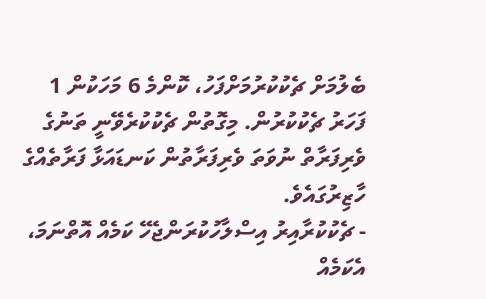ބެލުމަށް ޗެކުކުރުމަށްފަހު، ކޮންމެ 6 މަހަކުން 1 ފަހަރު ޗެކުކުރުން. މިގޮތުން ޗެކުކުރެވޭނީ ތަނުގެ ވެރިފަރާތް ނުވަތަ ވެރިފަރާތުން ކަނޑައަޅާ ފަރާތެއްގެ ހާޒިރުގައެވެ.
- ޗެކުކުރާއިރު އިސްލާހުކުރަންޖެހޭ ކަމެއް އޮތްނަމަ، އެކަމެއް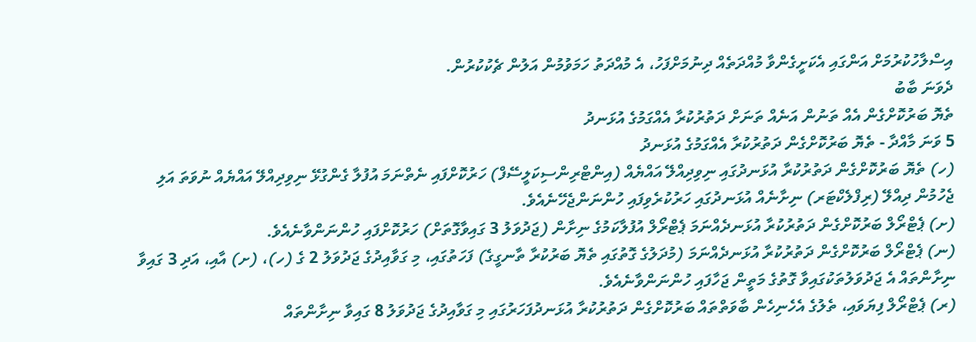އިސްލާހުކުރުމަށް އަންގައި އެކަށީގެންވާ މުއްދަތެއް ދިނުމަށްފަހު، އެ މުއްދަތު ހަމަވުމުން އަލުން ޗެކުކުރުން.
ދެވަނަ ބާބު
ތެޔޮ ބަރުކޮށްގެން އެއް ތަނުން އަނެއް ތަނަށް ދަތުރުކުރާ އެއްގަމުގެ އުޅަނދު
5 ވަނަ މާއްދާ - ތެޔޮ ބަރުކޮށްގެން ދަތުރުކުރާ އެއްގަމުގެ އުޅަނދު
(ހ) ތެޔޮ ބަރުކޮށްގެން ދަތުރުކުރާ އުޅަނދުގައި ނިވިދިއްލޭ އައްޔެއް (އިންޓްރިންސިކަލީސޭފް) ހަރުކޮށްފައި ނެތްނަމަ އުފުލާ ގެންގުޅޭ ނިވިދިއްލޭ އައްޔެއް ނުވަތަ އަލި ޖެހުމުން ދިއްލޭ (ރިފްލެކްޓަރ) ނިށާނެއް އުޅަނދުގައި ހަރުކުރެވިފައި ހުންނަންޖެހޭނެއެވެ.
(ށ) ޕެޓްރޯލް ބަރުކޮށްގެން ދަތުރުކުރާ އުޅަނދެއްނަމަ ޕެޓްރޯލް އުފުލާކަމުގެ ނިށާން (ޖަދުވަލު 3 ގައިވާގޮތަށް) ހަރުކޮށްފައި ހުންނަންވާނެއެވެ.
(ނ) ޕެޓްރޯލް ބަރުކޮށްގެން ދަތުރުކުރާ އުޅަނދެއްނަމަ (މުދަލުގެ ގޮތުގައި ތެޔޮ ބަރުކުރާ ތާނގީގެ) ފަހަތުގައި، މި ގަވާއިދުގެ ޖަދުވަލު 2 ގެ (ހ)، (ށ) އާއި، އަދި 3 ގައިވާ ނިށާންތައް އެ ޖަދުވަލުތަކުގައިވާ ގޮތުގެ މަތީން ޖަހާފައި ހުންނަންވާނެއެވެ.
(ރ) ޕެޓްރޯލް ފިޔަވައި، ތެލުގެ އެހެނިހެން ބާވަތްތައް ބަރުކޮށްގެން ދަތުރުކުރާ އުޅަނދުފަހަރުގައި މި ގަވާއިދުގެ ޖަދުވަލު 8 ގައިވާ ނިށާންތައް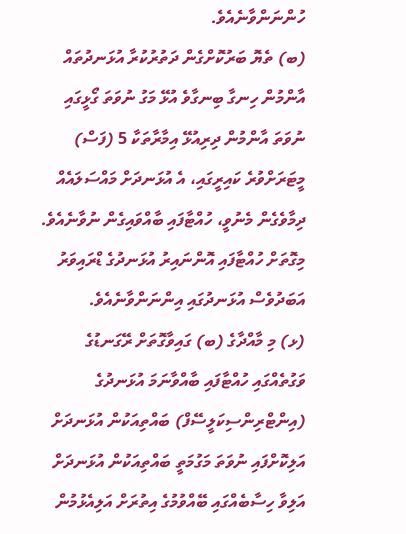ހުންނަންވާނެއެވެ.
(ބ) ތެޔޮ ބަރުކޮށްގެން ދަތުރުކުރާ އުޅަނދުތައް އާންމުން ހިނގާ ބިނގާވެ އުޅޭ މަގު ނުވަތަ ގޯޅީގައި ނުވަތަ އާންމުން ދިރިއުޅޭ އިމާރާތަކާ 5 (ފަސް) މީޓަރަށްވުރެ ކައިރީގައި، އެ އުޅަނދަށް މައްސަލައެއް ދިމާވެގެން މެނުވީ، ހުއްޓާފައި ބާއްވައިގެން ނުވާނެއެވެ. މިގޮތަށް ހުއްޓާފައި އޮންނައިރު އުޅަނދުގެ ޑްރައިވަރު އަބަދުވެސް އުޅަނދުގައި އިންނަންވާނެއެވެ.
(ޅ) މި މާއްދާގެ (ބ) ގައިވާގޮތަށް ރޭގަނޑުގެ ވަގުތެއްގައި ހުއްޓާފައި ބާއްވާނަމަ އުޅަނދުގެ (އިންޓްރިންސިކަލީސޭފް) ބައްތިއަކުން އުޅަނދަށް އަލިކޮށްފައި ނުވަތަ މަގުމަތީ ބައްތިއަކުން އުޅަނދަށް އަލިވާ ހިސާބެއްގައި ބޭއްވުމުގެ އިތުރަށް އަލިއެޅުމުން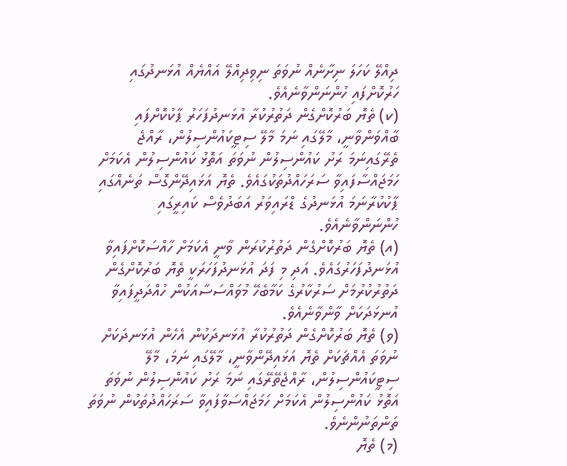ދިއްލޭ ކަހަލަ ނިށާނެއް ނުވަތަ ނިވިދިއްލޭ އައްޔެއް އުޅަނދުގައި ހަރުކޮށްފައި ހުންނަންވާނެއެވެ.
(ކ) ތެޔޮ ބަރުކޮށްގެން ދަތުރުކުރާ އުޅަނދުފަހަރު ޕާކުކޮށްފައި ބާއްވަންވާނީ، މާލޭގައި ނަމަ މާލޭ ސިޓީކައުންސިލުން، ރާއްޖެ ތެރޭގައިނަމަ ރަށު ކައުންސިލުން ނުވަތަ އަތޮޅު ކައުންސިލުން އެކަމަށް ހަމަޖައްސާފައިވާ ސަރަހައްދުތަކުގައެވެ. ތެޔޮ އަޅައިދޭންގޮސް ތަނެއްގައި ޕާކުކުރާނަމަ އުޅަނދުގެ ޑްރައިވަރު އަބަދުވެސް ކައިރީގައި ހުންނަންވާނެއެވެ.
(އ) ތެޔޮ ބަރުކޮށްގެން ދަތުރުކުރަން ވާނީ އެކަމަށް ހާއްސަކޮށްފައިވާ އުޅަނދުފަހަރުގައެވެ. އަދި މި ފަދަ އުޅަނދުފަހަރަކީ ތެޔޮ ބަރުކޮށްގެން ދަތުރުކުރުމަށް ސަރުކާރުގެ ކަމާބެހޭ މުވައްސަސާއަކުން ހުއްދަދީފައިވާ އުނޅަދަކަށް ވާންވާނެއެވެ.
(ވ) ތެޔޮ ބަރުކޮށްގެން ދަތުރުކުރާ އުޅަނދަކުން އެހެން އުޅަނދަކަށް ނުވަތަ އެއްޗަކަށް ތެޔޮ އަޅައިދޭންވާނީ، މާލޭގައި ނަމަ، މާލޭ ސިޓީކައުންސިލުން، ރާއްޖެތޭރޭގައި ނަމަ ރަށު ކައުންސިލުން ނުވަތަ އަތޮޅު ކައުންސިލުން އެކަމަށް ހަމަޖައްސަވާފައިވާ ސަރަހައްދުތަކުން ނުވަތަ ތަންތަނުންނެވެ.
(މ) ތެޔޮ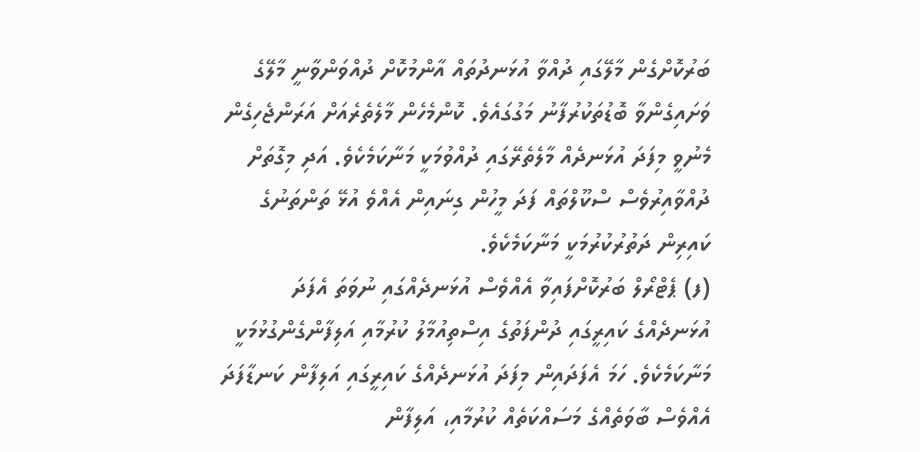ބަރުކޮށްގެން މާލޭގައި ދުއްވާ އުޅަނދުތައް އާންމުކޮށް ދުއްވަންވާނީ މާލޭގެ ވަށައިގެންވާ ބޮޑުތަކުރުފާނު މަގުގައެވެ. ކޮންމެހެން މާލެތެރެއަށް އަރަންޖެހިގެން މެނުވީ މިފަދަ އުޅަނދެއް މާލެތެރޭގައި ދުއްވުމަކީ މަނާކަމެކެވެ. އަދި މިގޮތަށް ދުއްވާއިރުވެސް ސްކޫލްތައް ފަދަ މީހުން ގިނައިން އެއްވެ އުޅޭ ތަންތަނުގެ ކައިރިން ދަތުރުކުރުމަކީ މަނާކަމެކެވެ.
(ފ) ޕެޓްރޯލް ބަރުކޮށްފައިވާ އެއްވެސް އުޅަނދެއްގައި ނުވަތަ އެފަދަ އުޅަނދެއްގެ ކައިރީގައި ދުންފަތުގެ އިސްތިއުމާލު ކުރުމާއި އަލިފާންގެންގުޅުމަކީ މަނާކަމެކެވެ. ހަމަ އެފަދައިން މިފަދަ އުޅަނދެއްގެ ކައިރީގައި އަލިފާން ކަނޑާފަދަ އެއްވެސް ބާވަތެއްގެ މަސައްކަތެއް ކުރުމާއި، އަލިފާން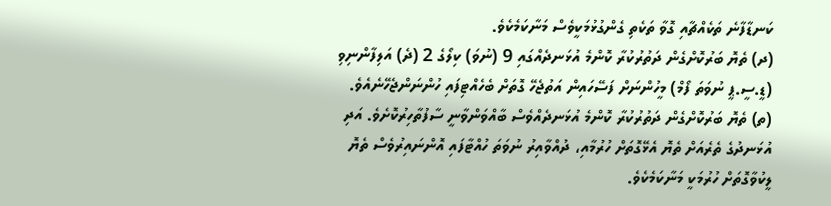ކަނޑާފާނެ ތަކެއްޗާއި ގޮވާ ތަކެތި ގެންގުޅުމަކީވެސް މަނާކަމެކެވެ.
(ދ) ތެޔޮ ބަރުކޮށްގެން ދަތުރުކުރާ ކޮންމެ އުޅަނދެއްގައި 9 (ނުވަ) ކިލޯގެ 2 (ދެ) އަލިފާންނިވި (ޑީ.ސީ.ޕީ ނުވަތަ ފޯމް) މީހުންނަށް ފަސޭހައިން އަތުޖެހޭ ގޮތަށް ބެހެއްޓިފައި ހުންނަންޖެހޭނެއެވެ.
(ތ) ތެޔޮ ބަރުކޮށްގެން ދަތުރުކުރާ ކޮންމެ އުޅަނދެއްވެސް ބާއްވަންވާނީ ސާފުތާހިރުކޮށެވެ. އަދި އުޅަނދުގެ ތެރެއަށް ތެޔޮ އެޅޭގޮތަށް ހުރުމާއި، ދުއްވާއިރު ނުވަތަ ހުއްޓާފައި އޮންނައިރުވެސް ތެޔޮ ލީކުވާގޮތަށް ހުރުމަކީ މަނާކަމެކެވެ.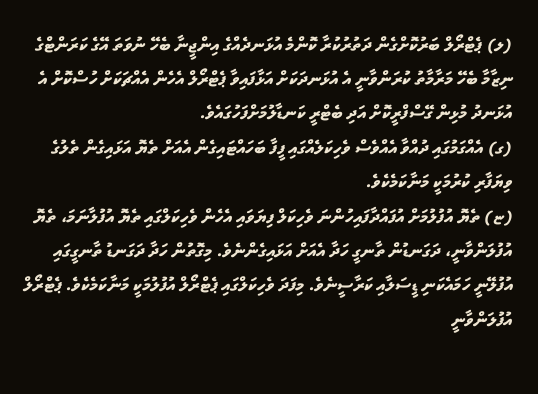(ލ) ޕެޓްރޯލް ބަރުކޮށްގެން ދަތުރުކުރާ ކޮންމެ އުޅަނދެއްގެ އިންޖީނާ ބެހޭ ނުވަތަ އޭގެ ކަރަންޓްގެ ނިޒާމާ ބެހޭ މަރާމާތު ކުރަންވާނީ އެ އުޅަނދަކަށް އަޅާފައިވާ ޕެޓްރޯލް އެހެން އެއްޗަކަށް ހުސްކޮށް އެ އުޅަނދު މުޅިން ގޭސްފްރީކޮށް އަދި ބެޓްރީ ކަނޑާލުމަށްފަހުގައެވެ.
(ގ) އެއްގަމުގައި ދުއްވާ އެއްވެސް ވެހިކަލެއްގައި ފީފާ ބަހައްޓައިގެން އެއަށް ތެޔޮ އަޅައިގެން ތެލުގެ ވިޔަފާރި ކުރުމަކީ މަނާކަމެކެވެ.
(ޏ) ތެޔޮ އުފުލުމަށް އުފައްދާފައިހުންނަ ވެހިކަލް ފިޔަވައި އެހެން ވެހިކަލްގައި ތެޔޮ އުފުލާނަމަ، ތެޔޮ އުފުލަންވާނީ، ދަގަނޑުން ތާނގީ ހަދާ އެއަށް އަޅައިގެންނެވެ. މިގޮތުން ހަދާ ދަގަނޑު ތާނގީގައި އުފުލޭނީ ހަމައެކަނި ޑީސަލާއި ކަރާސީނެވެ. މިފަދަ ވެހިކަލްގައި ޕެޓްރޯލް އުފުލުމަކީ މަނާކަމެކެވެ. ޕެޓްރޯލް އުފުލަންވާނީ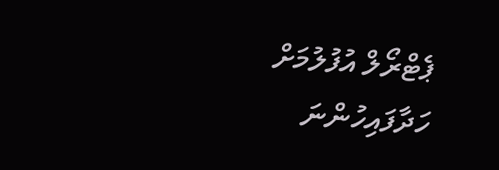ޕެޓްރޯލް އުފުލުމަށް ހަދާފައިހުންނަ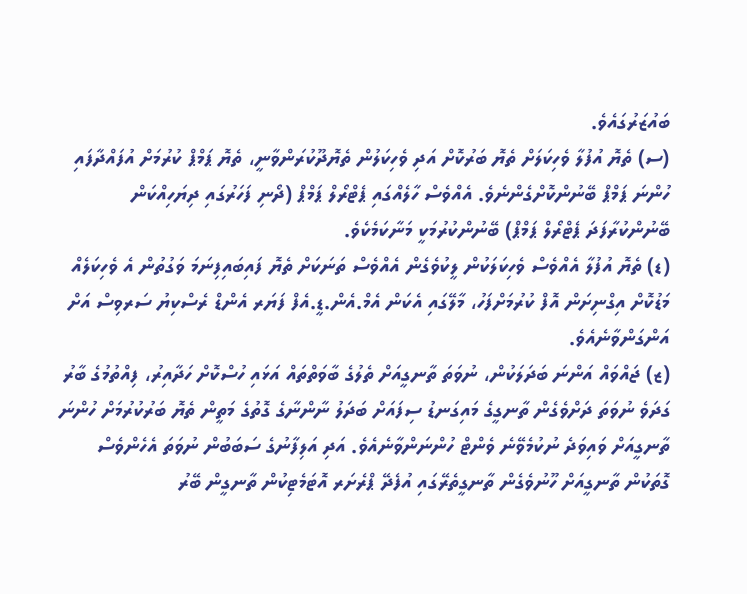ބައުޒަރުގައެވެ.
(ސ) ތެޔޮ އުފުލާ ވެހިކަލަށް ތެޔޮ ބަރުކޮށް އަދި ވެހިކަލުން ތެޔޮދޫކުރަންވާނީ، ތެޔޮ ޕަމްޕް ކުރުމަށް އުފައްދާފައި ހުންނަ ޕަމްޕް ބޭނުންކޮށްގެންނެވެ. އެއްވެސް ހާލެއްގައި ޕެޓްރޯލް ޕަމްޕް (ދޯނި ފަހަރުގައި ދިޔަހިއްކަން ބޭނުންކުރާފަދަ ޕެޓްރޯލް ޕަމްޕް) ބޭނުންކުރުމަކީ މަނާކަމެކެވެ.
(ޑ) ތެޔޮ އުފުލާ އެއްވެސް ވެހިކަލަކުން ލީކުވެގެން އެއްވެސް ތަނަކަށް ތެޔޮ ފައިބައިފިނަމަ ވަގުތުން އެ ވެހިކަލެއް މަޑުކޮށް އިގްނިށަން އޮފް ކުރުމަށްފަހު، މާލޭގައި އެކަން އެމް.އެން.ޑީ.އެފް ފަޔަރ އެންޑް ރެސްކިޔު ސަރވިސް އަށް އަންގަންވާނެއެވެ.
(ޒ) ޖައްވައް އަންނަ ބަދަލަކުން، ނުވަތަ ތާނގީއަށް ތެލުގެ ބާވަތްތައް އަޅައި ހުސްކޮށް ހަދާއިރު، ފިއްތުމުގެ ބާރު ގަދަވެ ނުވަތަ ދަށްވެގެން ތާނގީގެ މައިގަނޑު ސިފައަށް ބަދަލު ނާންނާގެ ގޮތުގެ މަތީން ތެޔޮ ބަރުކުރުމަށް ހުންނަ ތާނގީއަށް ވައިވަދެ ނުކުމެވޭނެ ވެންޓް ހުންނަންވާނެއެވެ. އަދި އަލިފާނުގެ ސަބަބުން ނުވަތަ އެހެންވެސް ގޮތަކުން ތާނގީއަށް ހޫނުވެގެން ތާނގީތެރޭގައި އުފެދޭ ޕްރެށަރ އޮޓަމެޓިކުން ތާނގީން ބޭރު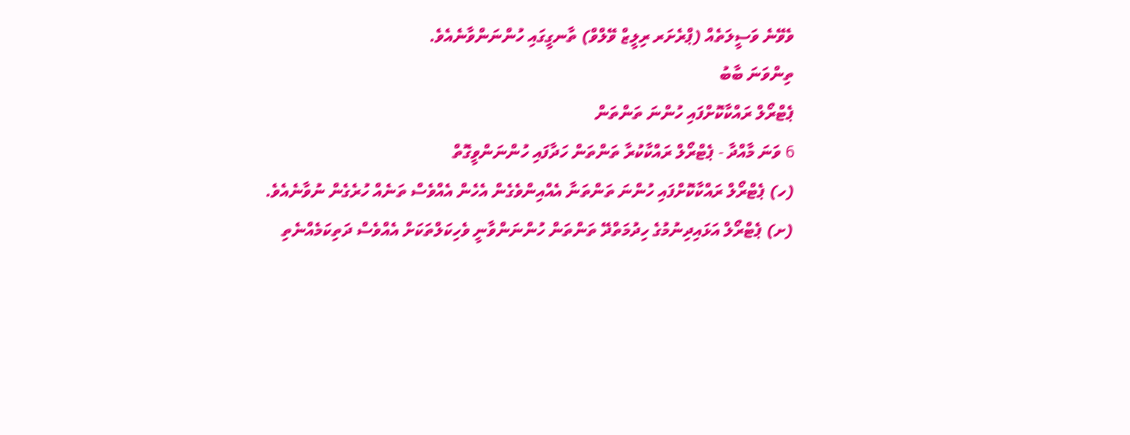ވެވޭނެ ވަސީލަތެއް (ޕްރެށަރ ރިލީޒް ވޭލްވް) ތާނގީގައި ހުންނަންވާނެއެވެ.
ތިންވަނަ ބާބު
ޕެޓްރޯލް ރައްކާކޮށްފައި ހުންނަ ތަންތަން
6 ވަނަ މާއްދާ - ޕެޓްރޯލް ރައްކާކުރާ ތަންތަން ހަދާފައި ހުންނަންވީގޮތް
(ހ) ޕެޓްރޯލް ރައްކާކޮށްފައި ހުންނަ ތަންތަނާ އެއްއިންވެގެން އެހެން އެއްވެސް ތަނެއް ހުރެގެން ނުވާނެއެވެ.
(ށ) ޕެޓްރޯލް އަޅައިދިނުމުގެ ހިދުމަތްދޭ ތަންތަން ހުންނަންވާނީ ވެހިކަލްތަކަށް އެއްވެސް ދަތިކަމެއްނެތި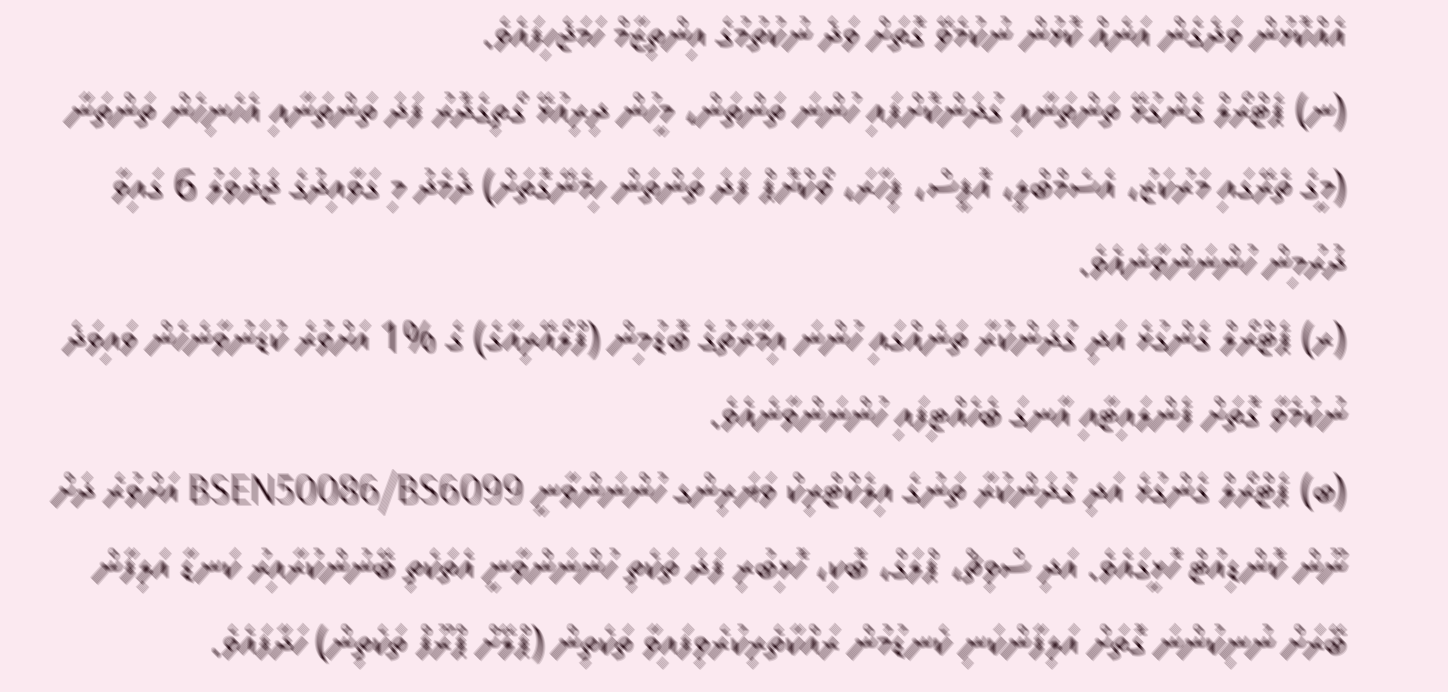އެއްކޮޅުން ވަދެގެން އަނެއް ކޮޅުން ނުކުމެވޭ ގޮތަށް ވަދެ ނުކުތުމުގެ އިންތިޒާމް ހަމަޖެހިފައެވެ.
(ނ) ޕެޓްރޯލް ގެންގުޅޭ ތަންތަނާއި ގުދަންކޮށްފައި ހުންނަ ތަންތަން، މީހުން ދިރިއުޅޭ ގޯތިގެދޮރު ފަދަ ތަންތަނާއި އެހެނިހެން ތަންތަނާ (މީގެ ތެރޭގައި މަރުކަޒު، އެސެމްބްލީ، އޮފީސް، ފިހާރަ، ވޯކްށޮޕް ފަދަ ތަންތަން ހިމެނޭގޮތަށް) ދެމެދު މި ގަވާއިދުގެ ޖަދުވަލު 6 ގައިވާ ދުރުމިން ހުންނަންވާނެއެވެ.
(ރ) ޕެޓްރޯލް ގެންގުޅެ އަދި ގުދަންކުރާ ތަނެއްގައި ހުންނަ އިމާރާތުގެ ބޮޑުމިން (ފްލޯއޭރިއާގެ) ގެ %1 އަށްވުރެ ކުޑަނުވާނެހެން ވައިވަދެ ނުކުމެވާ ގޮތަށް ފެންލައިޓާއި އާނގަ ބެހެއްޓިފައި ހުންނަންވާނެއެވެ.
(ބ) ޕެޓްރޯލް ގެންގުޅެ އަދި ގުދަންކުރާ ތަނުގެ އިލެކްޓްރިކް ވަޔަރިންގ ހުންނަންވާނީ BSEN50086/BS6099 އަށްވުރެ ދަށް ނޫން ކޮންޑިއުޓް ހޮޅީގައެވެ. އަދި ސްވިޗް، ޕްލަގް، ބޮކި، ހޮޅިބުރި ފަދަ ތަކެތި ހުންނަންވާނީ އެތަކެތި ބޭނުންކުރާއިރު ކަނޑާ އަލިފާން ބޭރަށް ނުނިކުންނަ ގޮތަށް އަލިފާންކަނި ކެނޑުމުން ރައްކާތެރިކުރެވިފައިވާ ތަކެތިން (ޕްލޭށް ޕްރޫފް ތަކެތިން) ހަދާފައެވެ.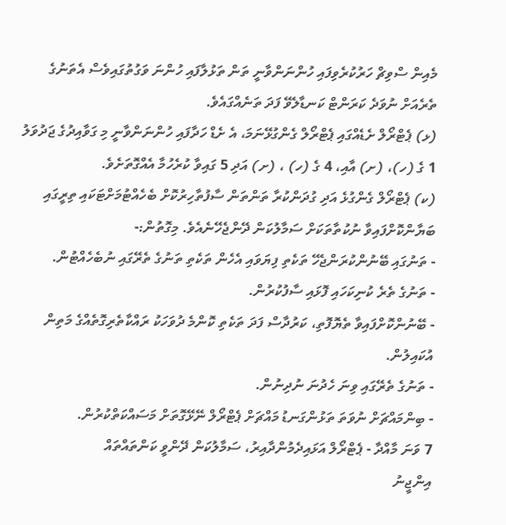މެއިން ސްވިޗް ހަރުކުރެވިފައި ހުންނަންވާނީ ތަން ތަޅުލާފައި ހުންނަ ވަގުތުގައިވެސް އެތަނުގެ ތެރެއަށް ނުވަދެ ކަރަންޓް ކަނޑާލެވޭ ފަދަ ތަނެއްގައެވެ.
(ޅ) ޕެޓްރޯލް ށެޑެއްގައި ޕެޓްރޯލް ގެންގުޅޭނަމަ، އެ ށެޑް ހަދާފައި ހުންނަންވާނީ މި ގަވާއިދުގެ ޖަދުވަލު 1 ގެ (ހ)، (ށ) އާއި، 4 ގެ (ހ) ، (ށ) އަދި 5 ގައިވާ ކުރެހުމާ އެއްގޮތަށެވެ.
(ކ) ޕެޓްރޯލް ގެންގުޅެ އަދި ގުދަންކުރާ ތަންތަން ސާފުތާހިރުކޮށް ބެހެއްޓުމަށްޓަކައި ތިރީގައި ބަޔާންކޮށްފައިވާ ނުކުތާތަކަށް ސަމާލުކަން ދޭންޖެހޭނެއެވެ. މިގޮތުން:-
- ތަނުގައި ބޭނުންކުރަންޖެހޭ ތަކެތި ފިޔަވައި އެހެން ތަކެތި ތަނުގެ ތެރޭގައި ނުބެހެއްޓުން.
- ތަނުގެ ތެރެ ކުނިކަހައި ފޮޅައި ސާފުކުރުން.
- ބޭނުންކޮށްފައިވާ ތެޔޮފޮތި، ކަރުދާސް ފަދަ ތަކެތި ކޮންމެ ދުވަހަކު ރައްކާތެރިގޮތެއްގެ މަތިން އުކައިލުން.
- ތަނުގެ ތެރޭގައި ވިނަ ހެދުނަ ނުދިނުން.
- ބިންމައްޗަށް ނުވަތަ ތަޅުންގަނޑު މައްޗަށް ޕެޓްރޯލް ނޭޅޭގޮތަށް މަސައްކަތްކުރުން.
7 ވަނަ މާއްދާ - ޕެޓްރޯލް އަޅައިދެމުންދާއިރު، ސަމާލުކަން ދޭންވީ ކަންތައްތައް
އިންޖީނު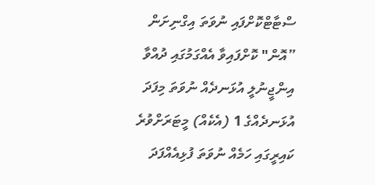ސްޓާޓްކޮށްފައި ނުވަތަ އިގްނިށަން ”އޮން" ކޮށްފައިވާ އެއްގަމުގައި ދުއްވާ އިންޖީނުލީ އުޅަނދެއް ނުވަތަ މިފަދަ އުޅަނދެއްގެ 1 (އެކެއް) މީޓަރަށްވުރެ ކައިރީގައި ހަމެއް ނުވަތަ ފުޅިއެއްފަދަ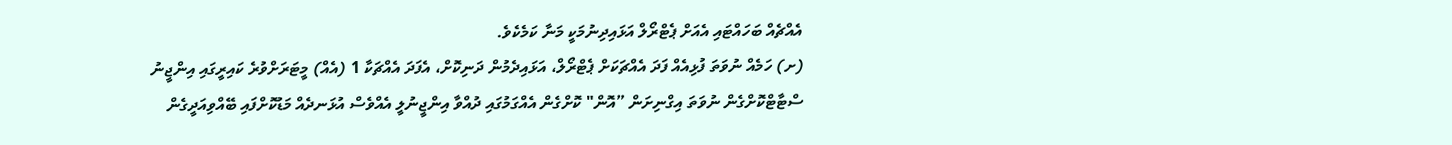އެއްޗެއް ބަހައްޓައި އެއަށް ޕެޓްރޯލް އަޅައިދިނުމަކީ މަނާ ކަމެކެވެ.
(ށ) ހަމެއް ނުވަތަ ފުޅިއެއް ފަދަ އެއްޗަކަށް ޕެޓްރޯލް، އަޅައިދެމުން ދަނިކޮށް، އެފަދަ އެއްޗަކާ 1 (އެއް) މީޓަރަށްވުރެ ކައިރީގައި އިންޖީނު ސްޓާޓްކޮށްގެން ނުވަތަ އިގްނިށަން ”އޮން" ކޮށްގެން އެއްގަމުގައި ދުއްވާ އިންޖީނުލީ އެއްވެސް އުޅަނދެއް މަޑުކޮށްފައި ބޭއްވިއަދީގެން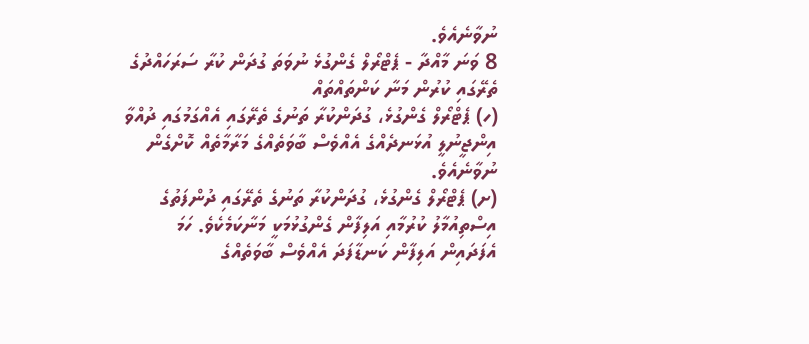ނުވާނެއެވެ.
8 ވަނަ މާއްދާ - ޕެޓްރޯލް ގެންގުޅެ ނުވަތަ ގުދަން ކުރާ ސަރަހައްދުގެ ތެރޭގައި ކުރުން މަނާ ކަންތައްތައް
(ހ) ޕެޓްރޯލް ގެންގުޅެ، ގުދަންކުރާ ތަނުގެ ތެރޭގައި އެއްގަމުގައި ދުއްވާ އިންޖީނުލީ އުޅަނދެއްގެ އެއްވެސް ބާވަތެއްގެ މަރާމާތެއް ކޮށްގެން ނުވާނެއެވެ.
(ށ) ޕެޓްރޯލް ގެންގުޅެ، ގުދަންކުރާ ތަނުގެ ތެރޭގައި ދުންފަތުގެ އިސްތިއުމާލު ކުރުމާއި އަލިފާން ގެންގުޅުމަކީ މަނާކަމެކެވެ. ހަމަ އެފަދައިން އަލިފާން ކަނޑާފަދަ އެއްވެސް ބާވަތެއްގެ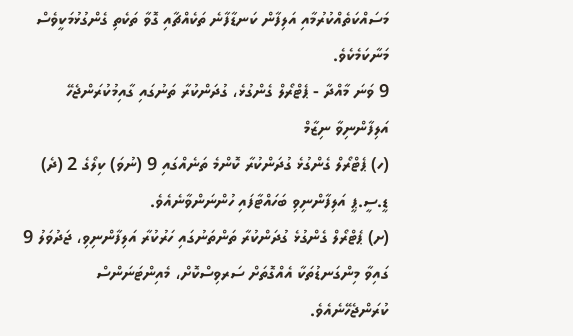މަސައްކަތެއްކުރުމާއި އަލިފާން ކަނޑާފާނެ ތަކެއްޗާއި ގޮވާ ތަކެތި ގެންގުޅުމަކީވެސް މަނާކަމެކެވެ.
9 ވަނަ މާއްދާ - ޕެޓްރޯލް ގެންގުޅެ، ގުދަންކުރާ ތަނުގައި ގާއިމުކުރަންޖެހޭ އަލިފާންނިވާ ނިޒާމް
(ހ) ޕެޓްރޯލް ގެންގުޅެ ގުދަންކުރާ ކޮންމެ ތަނެއްގައި 9 (ނުވަ) ކިލޯގެ 2 (ދެ) ޑީ.ސީ.ޕީ އަލިފާންނިވި ބަހައްޓާފައި ހުންނަންވާނެއެވެ.
(ށ) ޕެޓްރޯލް ގެންގުޅެ ގުދަންކުރާ ތަންތަނުގައި ހަރުކުރާ އަލިފާންނިވި، ޖަދުވަލު 9 ގައިވާ މިންގަނޑުތަކާ އެއްގޮތަށް ސަރވިސްކޮށް، މެއިންޓަނަންސް ކުރަންޖެހޭނެއެވެ.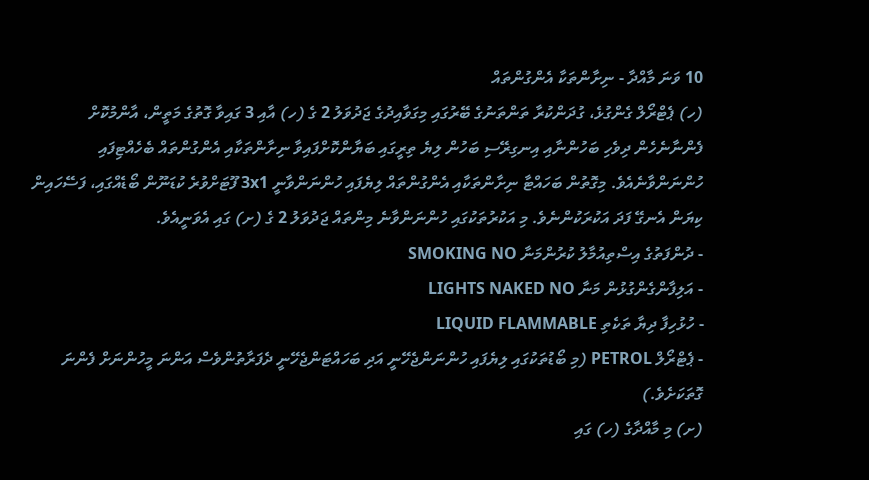10 ވަނަ މާއްދާ - ނިށާންތަކާ އެންގުންތައް
(ހ) ޕެޓްރޯލް ގެންގުޅެ، ގުދަންކުރާ ތަންތަނުގެ ބޭރުގައި މިގަވާއިދުގެ ޖަދުވަލު 2 ގެ (ހ) އާއި 3 ގައިވާ ގޮތުގެ މަތީން، އާންމުކޮށް ފެންނާނެހެން ދިވެހި ބަހުންނާއި އިނގިރޭސި ބަހުން ލިޔެ ތިރީގައި ބަޔާންކޮށްފައިވާ ނިށާންތަކާއި އެންގުންތައް ބެހެއްޓިފައި ހުންނަންވާނެއެވެ. މިގޮތުން ބަހައްޓާ ނިށާންތަކާއި އެންގުންތައް ލިޔެފައި ހުންނަންވާނީ 3x1 ފޫޓަށްވުރެ ކުޑަނޫން ބޯޑެއްގައި، ފަސޭހައިން ކިޔަން އެނގޭ ފަދަ އަކުރަކުންނެވެ. މި އަކުރުތަކުގައި ހުންނަންވާނެ މިންތައް ޖަދުވަލު 2 ގެ (ށ) ގައި އެވަނީއެވެ.
- ދުންފަތުގެ އިސްތިއުމާލު ކުރުންމަނާ SMOKING NO
- އަލިފާންގެންގުޅުން މަނާ LIGHTS NAKED NO
- ހުޅުހިފާ ދިޔާ ތަކެތި LIQUID FLAMMABLE
- ޕެޓްރޯލް PETROL (މި ބޯޑުތަކުގައި ލިޔެފައި ހުންނަންޖެހޭނީ އަދި ބަހައްޓަންޖެހޭނީ ދެފަރާތުންވެސް އަންނަ މީހުންނަށް ފެންނަ ގޮތަކަށެވެ.)
(ށ) މި މާއްދާގެ (ހ) ގައި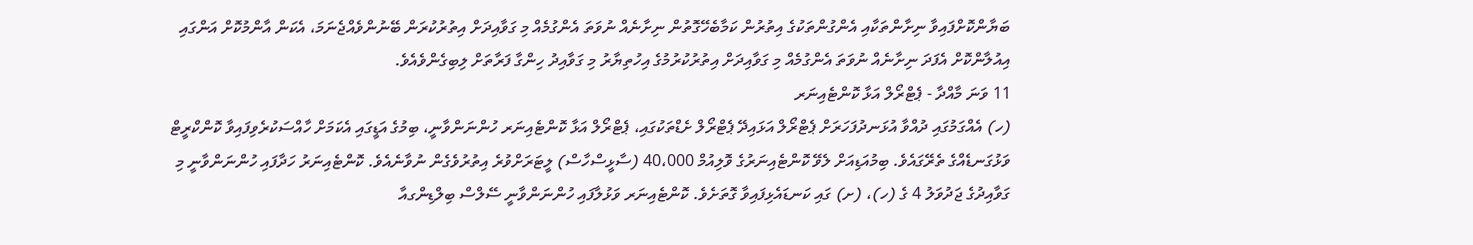ބަޔާންކޮށްފައިވާ ނިށާންތަކާއި އެންގުންތަކުގެ އިތުރުން ކަމާބެހޭގޮތުން ނިށާނެއް ނުވަތަ އެންގުމެއް މި ގަވާއިދަށް އިތުރުކުރަން ބޭނުންވެއްޖެނަމަ، އެކަން އާންމުކޮށް އަންގައި އިއުލާންކޮށް އެފަދަ ނިށާނެއް ނުވަތަ އެންގުމެއް މި ގަވާއިދަށް އިތުރުކުރުމުގެ އިހުތިޔާރު މި ގަވާއިދު ހިންގާ ފަރާތަށް ލިބިގެންވެއެވެ.
11 ވަނަ މާއްދާ - ޕެޓްރޯލް އަޅާ ކޮންޓެއިނަރ
(ހ) އެއްގަމުގައި ދުއްވާ އުޅަނދުފަހަރަށް ޕެޓްރޯލް އަޅައިދޭ ޕެޓްރޯލް ށެޑްތަކުގައި، ޕެޓްރޯލް އަޅާ ކޮންޓެއިނަރ ހުންނަންވާނީ، ބިމުގެ އަޑީގައި އެކަމަށް ހާއްސަކުރެވިފައިވާ ކޮންކްރީޓް ވަޅުގަނޑެއްގެ ތެރޭގައެވެ. ބިމުއަޑިއަށް ލެވޭ ކޮންޓެއިނަރުގެ ވޮލިއުމް 40،000 (ސާޅީސްހާސް) ލީޓަރަށްވުރެ އިތުރުވެގެން ނުވާނެއެވެ. ކޮންޓެއިނަރު ހަދާފައި ހުންނަންވާނީ މި ގަވާއިދުގެ ޖަދުވަލު 4 ގެ (ހ)، (ށ) ގައި ކަނޑައެޅިފައިވާ ގޮތަށެވެ. ކޮންޓެއިނަރ ވަޅުލާފައި ހުންނަންވާނީ ސޭލްސް ބިލްޑިންގއާ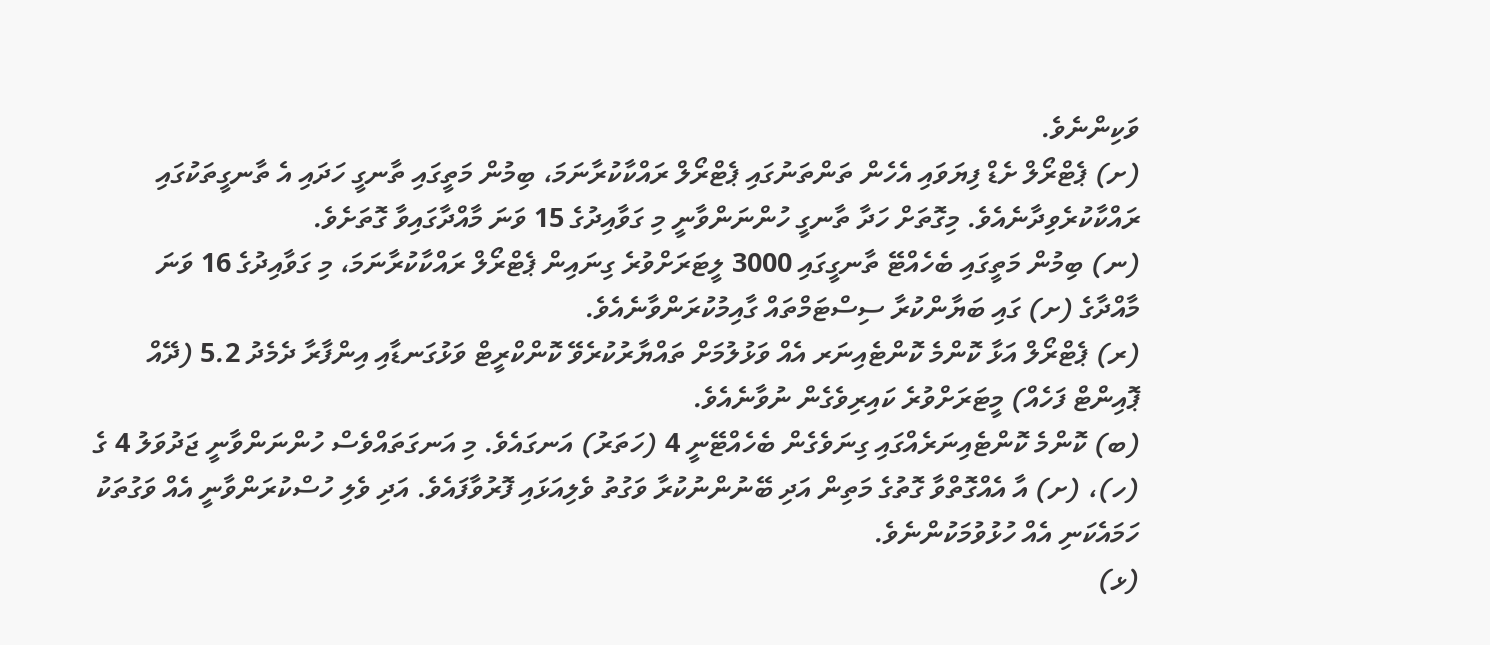ވަކިންނެވެ.
(ށ) ޕެޓްރޯލް ށެޑް ފިޔަވައި އެހެން ތަންތަނުގައި ޕެޓްރޯލް ރައްކާކުރާނަމަ، ބިމުން މަތީގައި ތާނގީ ހަދައި އެ ތާނގީތަކުގައި ރައްކާކުރެވިދާނެއެވެ. މިގޮތަށް ހަދާ ތާނގީ ހުންނަންވާނީ މި ގަވާއިދުގެ 15 ވަނަ މާއްދާގައިވާ ގޮތަށެވެ.
(ނ) ބިމުން މަތީގައި ބެހެއްޓޭ ތާނގީގައި 3000 ލީޓަރަށްވުރެ ގިނައިން ޕެޓްރޯލް ރައްކާކުރާނަމަ، މި ގަވާއިދުގެ 16 ވަނަ މާއްދާގެ (ށ) ގައި ބަޔާންކުރާ ސިސްޓަމްތައް ގާއިމުކުރަންވާނެއެވެ.
(ރ) ޕެޓްރޯލް އަޅާ ކޮންމެ ކޮންޓެއިނަރ އެއް ވަޅުލުމަށް ތައްޔާރުކުރެވޭ ކޮންކްރީޓް ވަޅުގަނޑާއި އިންފާރާ ދެމެދު 5.2 (ދޭއް ޕޮއިންޓް ފަހެއް) މީޓަރަށްވުރެ ކައިރިވެގެން ނުވާނެއެވެ.
(ބ) ކޮންމެ ކޮންޓެއިނަރެއްގައި ގިނަވެގެން ބެހެއްޓޭނީ 4 (ހަތަރު) އަނގައެވެ. މި އަނގަތައްވެސް ހުންނަންވާނީ ޖަދުވަލު 4 ގެ (ހ)، (ށ) އާ އެއްގޮތްވާ ގޮތުގެ މަތިން އަދި ބޭނުންނުކުރާ ވަގުތު ވެލިއަޅައި ފޮރުވާފައެވެ. އަދި ވެލި ހުސްކުރަންވާނީ އެއް ވަގުތަކު ހަމައެކަނި އެއް ހުޅުވުމަކުންނެވެ.
(ޅ)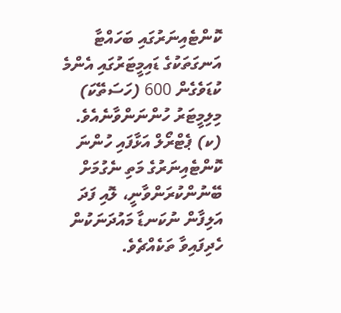ކޮންޓެއިނަރުގައި ބަހައްޓާ އަނގަތަކުގެ ޑައިމީޓަރުގައި އެންމެ ކުޑަވެގެން 600 (ހަސަތޭކަ) މިލިމީޓަރު ހުންނަންވާނެއެވެ.
(ކ) ޕެޓްރޯލް އަޅާފައި ހުންނަ ކޮންޓެއިނަރުގެ މަތި ނެގުމަށް ބޭނުންކުރަންވާނީ، ލޮއި ފަދަ އަލިފާން ނުކަނޑާ މައުދަނަކުން ހެދިފައިވާ ތަކެއްޗެވެ.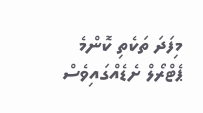މިފަދަ ތަކެތި ކޮންމެ ޕެޓްރޯލް ށެޑެއްގައިވެސް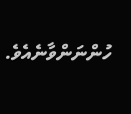ހުންނަންވާނެއެވެ.